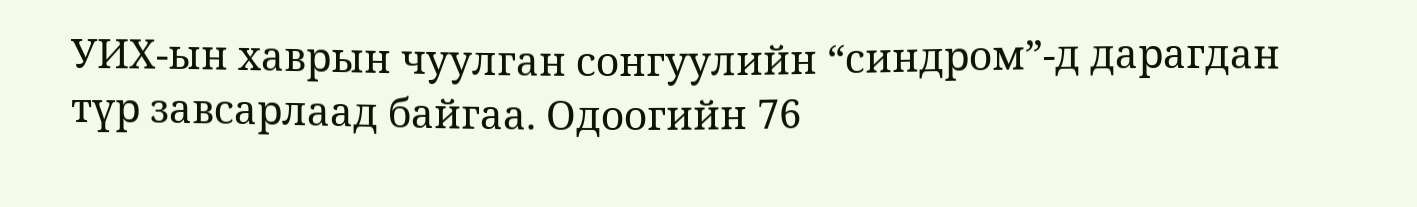УИХ-ын хаврын чуулган сонгуулийн “синдром”-д дарагдан түр завсарлаад байгаа. Одоогийн 76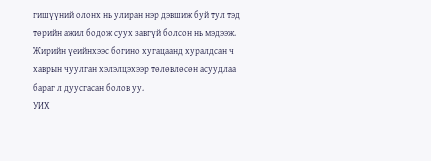гишүүний олонх нь улиран нэр дэвшиж буй тул тэд төрийн ажил бодож суух завгүй болсон нь мэдээж. Жирийн үеийнхээс богино хугацаанд хуралдсан ч хаврын чуулган хэлэлцэхээр төлөвлөсөн асуудлаа бараг л дуусгасан болов уу.
УИХ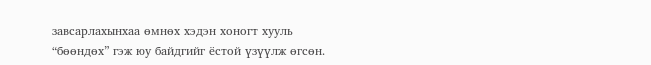завсарлахынхаа өмнөх хэдэн хоногт хууль “бөөндөх” гэж юу байдгийг ёстой үзүүлж өгсөн.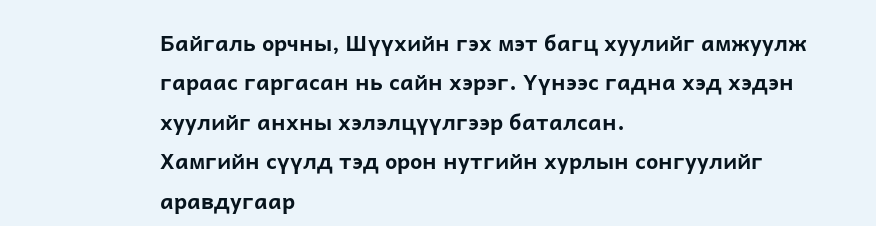Байгаль орчны, Шүүхийн гэх мэт багц хуулийг амжуулж гараас гаргасан нь сайн хэрэг. Үүнээс гадна хэд хэдэн хуулийг анхны хэлэлцүүлгээр баталсан.
Хамгийн сүүлд тэд орон нутгийн хурлын сонгуулийг аравдугаар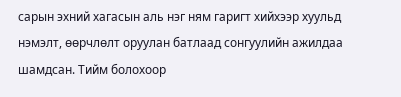сарын эхний хагасын аль нэг ням гаригт хийхээр хуульд нэмэлт, өөрчлөлт оруулан батлаад сонгуулийн ажилдаа шамдсан. Тийм болохоор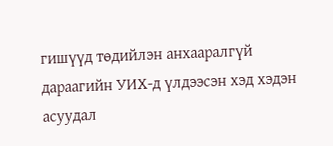гишүүд төдийлэн анхааралгүй дараагийн УИХ-д үлдээсэн хэд хэдэн асуудал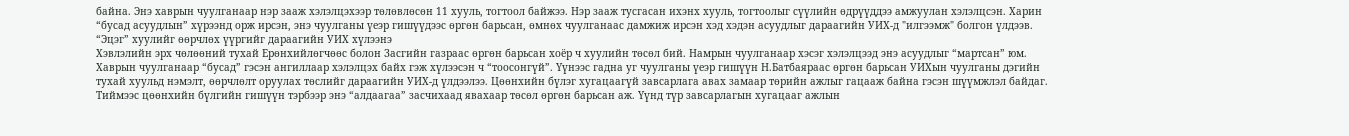байна. Энэ хаврын чуулганаар нэр зааж хэлэлцэхээр төлөвлөсөн 11 хууль, тогтоол байжээ. Нэр зааж тусгасан ихэнх хууль, тогтоолыг сүүлийн өдрүүддээ амжуулан хэлэлцсэн. Харин “бусад асуудлын” хүрээнд орж ирсэн, энэ чуулганы үеэр гишүүдээс өргөн барьсан, өмнөх чуулганаас дамжиж ирсэн хэд хэдэн асуудлыг дараагийн УИХ-д "илгээмж" болгон үлдээв.
“Эцэг” хуулийг өөрчлөх үүргийг дараагийн УИХ хүлээнэ
Хэвлэлийн эрх чөлөөний тухай Ерөнхийлөгчөөс болон Засгийн газраас өргөн барьсан хоёр ч хуулийн төсөл бий. Намрын чуулганаар хэсэг хэлэлцээд энэ асуудлыг “мартсан” юм. Хаврын чуулганаар “бусад” гэсэн ангиллаар хэлэлцэх байх гэж хүлээсэн ч “тоосонгүй”. Үүнээс гадна уг чуулганы үеэр гишүүн Н.Батбаяраас өргөн барьсан УИХын чуулганы дэгийн тухай хуульд нэмэлт, өөрчлөлт оруулах төслийг дараагийн УИХ-д үлдээлээ. Цөөнхийн бүлэг хугацаагүй завсарлага авах замаар төрийн ажлыг гацааж байна гэсэн шүүмжлэл байдаг. Тиймээс цөөнхийн бүлгийн гишүүн тэрбээр энэ “алдаагаа” засчихаад явахаар төсөл өргөн барьсан аж. Үүнд түр завсарлагын хугацааг ажлын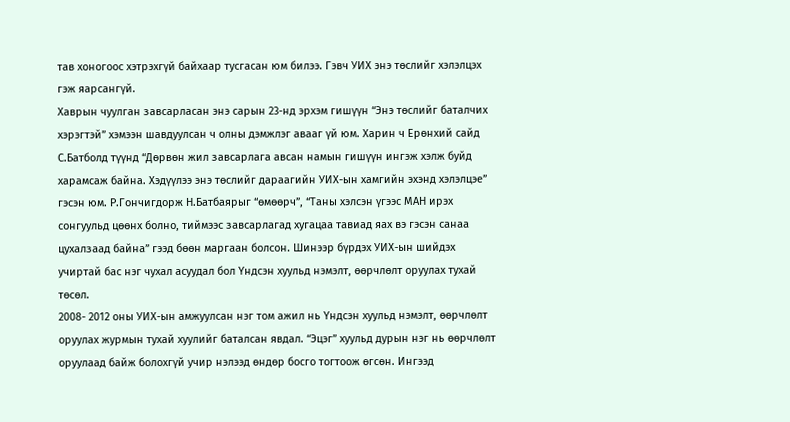тав хоногоос хэтрэхгүй байхаар тусгасан юм билээ. Гэвч УИХ энэ төслийг хэлэлцэх гэж яарсангүй.
Хаврын чуулган завсарласан энэ сарын 23-нд эрхэм гишүүн “Энэ төслийг баталчих хэрэгтэй” хэмээн шавдуулсан ч олны дэмжлэг авааг үй юм. Харин ч Ерөнхий сайд С.Батболд түүнд “Дөрвөн жил завсарлага авсан намын гишүүн ингэж хэлж буйд харамсаж байна. Хэдүүлээ энэ төслийг дараагийн УИХ-ын хамгийн эхэнд хэлэлцэе” гэсэн юм. Р.Гончигдорж Н.Батбаярыг “өмөөрч”, “Таны хэлсэн үгээс МАН ирэх сонгуульд цөөнх болно, тиймээс завсарлагад хугацаа тавиад яах вэ гэсэн санаа цухалзаад байна” гээд бөөн маргаан болсон. Шинээр бүрдэх УИХ-ын шийдэх учиртай бас нэг чухал асуудал бол Үндсэн хуульд нэмэлт, өөрчлөлт оруулах тухай төсөл.
2008- 2012 оны УИХ-ын амжуулсан нэг том ажил нь Үндсэн хуульд нэмэлт, өөрчлөлт оруулах журмын тухай хуулийг баталсан явдал. “Эцэг” хуульд дурын нэг нь өөрчлөлт оруулаад байж болохгүй учир нэлээд өндөр босго тогтоож өгсөн. Ингээд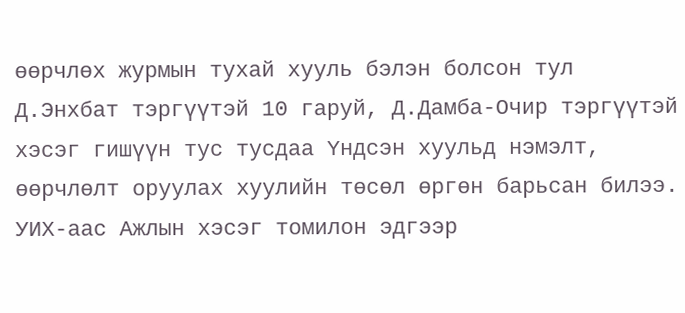өөрчлөх журмын тухай хууль бэлэн болсон тул Д.Энхбат тэргүүтэй 10 гаруй, Д.Дамба-Очир тэргүүтэй хэсэг гишүүн тус тусдаа Үндсэн хуульд нэмэлт, өөрчлөлт оруулах хуулийн төсөл өргөн барьсан билээ. УИХ-аас Ажлын хэсэг томилон эдгээр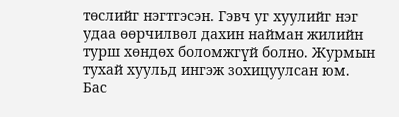төслийг нэгтгэсэн. Гэвч уг хуулийг нэг удаа өөрчилвөл дахин найман жилийн турш хөндөх боломжгүй болно. Журмын тухай хуульд ингэж зохицуулсан юм. Бас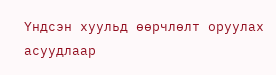Үндсэн хуульд өөрчлөлт оруулах асуудлаар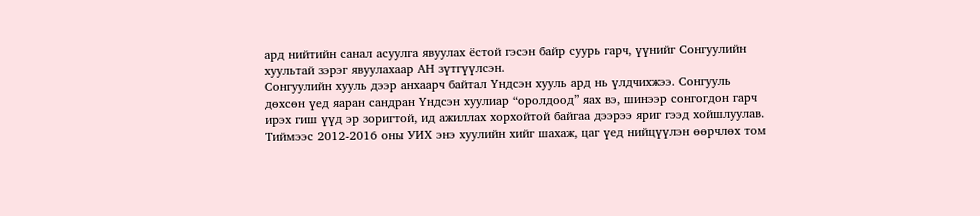ард нийтийн санал асуулга явуулах ёстой гэсэн байр суурь гарч, үүнийг Сонгуулийн хуультай зэрэг явуулахаар АН зүтгүүлсэн.
Сонгуулийн хууль дээр анхаарч байтал Үндсэн хууль ард нь үлдчихжээ. Сонгууль дөхсөн үед яаран сандран Үндсэн хуулиар “оролдоод” яах вэ, шинээр сонгогдон гарч ирэх гиш үүд эр зоригтой, ид ажиллах хорхойтой байгаа дээрээ яриг гээд хойшлуулав. Тиймээс 2012-2016 оны УИХ энэ хуулийн хийг шахаж, цаг үед нийцүүлэн өөрчлөх том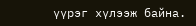үүрэг хүлээж байна.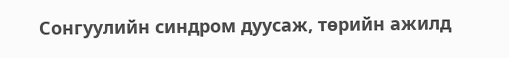Сонгуулийн синдром дуусаж, төрийн ажилд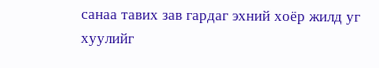санаа тавих зав гардаг эхний хоёр жилд уг хуулийг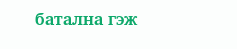батална гэж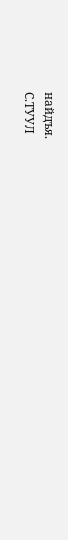найдъя.
С.ТУУЛ